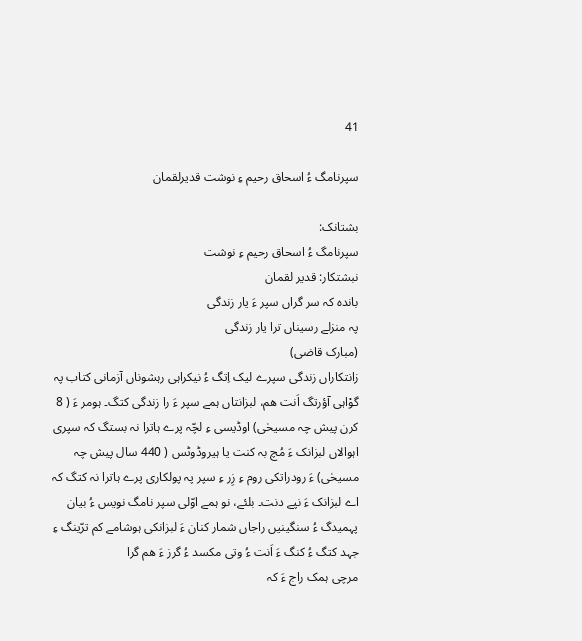41

سپرنامگ ءُ اسحاق رحیم ءِ نوشت قدیرلقمان

بشتانک:
سپرنامگ ءُ اسحاق رحیم ءِ نوشت
نبشتکار: قدیر لقمان
باندہ کہ سر گراں سپر ءَ یار زندگی
پہ منزلے رسیناں ترا یار زندگی
(مبارک قاضی)
زانتکاراں زندگی سپرے لیک اِتگ ءُ نیکراہی رہشوناں آزمانی کتاب پہ گوْاہی آؤرتگ اَنت ھم، لبزانتاں ہمے سپر ءَ را زندگی کتگ۔ ہومر ءَ ( 8 کرن پیش چہ مسیحٰی) اوڈیسی ءِ لچّہ پرے ہاترا نہ بستگ کہ سپری اہوالاں لبزانک ءَ مُچ بہ کنت یا ہیروڈوٹس ( 440 سال پیش چہ مسیحٰی) ءَ رودراتکی روم ءِ زِر ءِ سپر پہ پولکاری پرے ہاترا نہ کتگ کہ اے لبزانک ءَ نپے دنت۔ بلئے، نو ہمے اوّلی سپر نامگ نویس ءُ بیان پہمیدگ ءُ سنگینیں راجاں شمار کنان ءَ لبزانکی ہوشامے کم ترّینگ ءِ جہد کتگ ءُ کنگ ءَ اَنت ءُ وتی مکسد ءُ گرز ءَ ھم گرا
مرچی ہمک راج ءَ کہ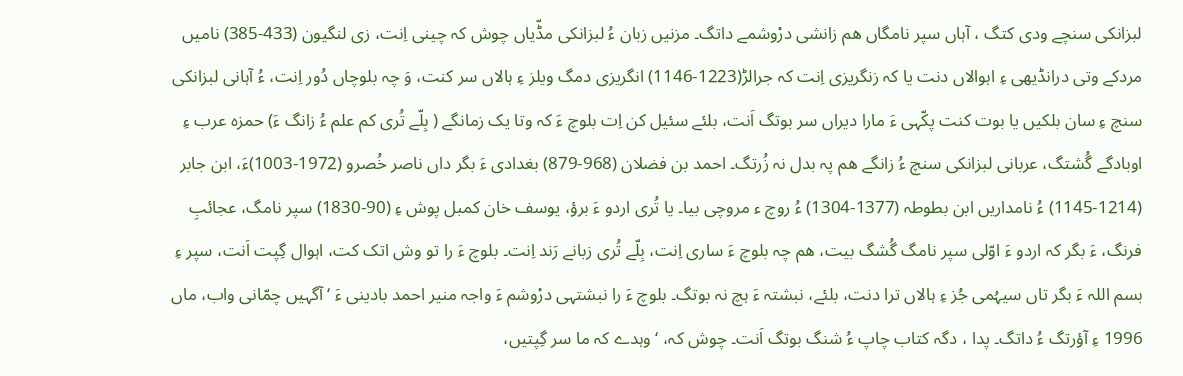لبزانکی سنچے ودی کتگ ، آہاں سپر نامگاں ھم زانشی درْوشمے داتگ۔ مزنیں زبان ءُ لبزانکی مڈّیاں چوش کہ چینی اِنت، زی لنگیون (433-385) نامیں مردکے وتی درانڈیھی ءِ اہوالاں دنت یا کہ زنگریزی اِنت کہ جرالڑ(1223-1146) انگریزی دمگ ویلز ءِ ہالاں سر کنت، وَ چہ بلوچاں دُور اِنت، ءُ آہانی لبزانکی سنچ ءِ سان بلکیں یا بوت کنت پکّہی ءَ مارا دیراں سر بوتگ اَنت، بلئے سئیل کن اِت بلوچ ءَ کہ وتا یک زمانگے ( بِلّے تُری کم علم ءُ زانگ ءَ) حمزہ عرب ءِ اوبادگے گُشتگ، عربانی لبزانکی سنچ ءُ زانگے ھم پہ بدل نہ زُرتگ۔ احمد بن فضلان (968-879) بغدادی ءَ بگر داں ناصر خُصرو (1972-1003)ءَ، ابن جابر (1214-1145) ءُ نامداریں ابن بطوطہ (1377-1304) ءُ روچ ء مروچی بیا۔ یا تُری اردو ءَ برؤ، یوسف خان کمبل پوش ءِ (90-1830) سپر نامگ، عجائبِ فرنگ، ءَ بگر کہ اردو ءَ اوّلی سپر نامگ گُشگ بیت، ھم چہ بلوچ ءَ ساری اِنت، بِلّے تُری زبانے رَند اِنت۔ بلوچ ءَ را تو وش اتک کت، اہوال گِپت اَنت، سپر ءِ بسم اللہ ءَ بگر تاں سیہُمی جُز ءِ ہالاں ترا دنت، بلئے، نبشتہ ءَ ہچ نہ بوتگ۔ بلوچ ءَ را نبشتہی درْوشم ءَ واجہ منیر احمد بادینی ءَ ‘ آگہیں چمّانی واب، ماں 1996 ءِ آؤرتگ ءُ داتگ۔ پدا ، دگہ کتاب چاپ ءُ شنگ بوتگ اَنت۔ چوش کہ، ‘ وہدے کہ ما سر گِپتیں،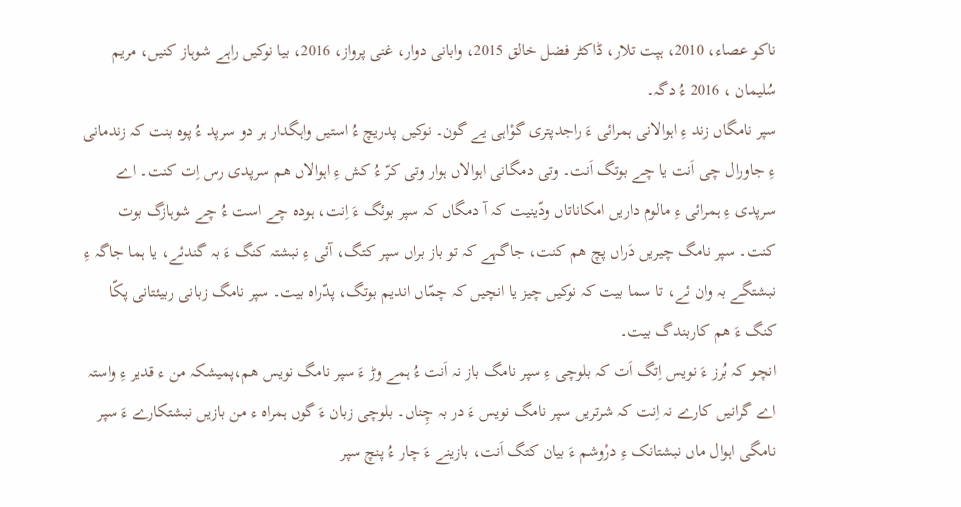ناکو عصاء، 2010، ہپت تلار، ڈاکٹر فضل خالق 2015، وابانی دوار، غنی پرواز، 2016، بیا نوکیں راہے شوہاز کنیں، مریم سُلیمان ، 2016 ءُ دگہ۔
سپر نامگاں زند ءِ اہوالانی ہمرائی ءَ راجدپتری گوْاہی یے گون۔ نوکیں پدریچ ءُ استیں واہگدار ہر دو سرپد ءُ پوہ بنت کہ زندمانی ءِ جاورال چی اَنت یا چے بوتگ اَنت۔ وتی دمگانی اہوالاں ہوار وتی کرّ ءُ کش ءِ اہوالاں ھم سرپدی رس اِت کنت۔ اے سرپدی ءِ ہمرائی ءِ مالوم داریں امکاناتاں ودّینیت کہ آ دمگاں کہ سپر بوئگ ءَ اِنت، ہودہ چے است ءُ چے شوہازگ بوت کنت۔ سپر نامگ چیریں دَراں پچ ھم کنت، جاگہے کہ تو باز براں سپر کتگ، آئی ءِ نبشتہ کنگ ءَ بہ گندئے، یا ہما جاگہ ءِ نبشتگے بہ وان ئے، تا سما بیت کہ نوکیں چیز یا انچیں کہ چمّاں اندیم بوتگ، پدّراہ بیت۔ سپر نامگ زبانی ربیئتانی پکّا کنگ ءَ ھم کاربندگ بیت۔
انچو کہ بُرز ءَ نویس اِتگ اَت کہ بلوچی ءِ سپر نامگ باز نہ اَنت ءُ ہمے وڑ ءَ سپر نامگ نویس ھم،پمیشکہ من ء قدیر ءِ واستہ اے گرانیں کارے نہ اِنت کہ شرتریں سپر نامگ نویس ءَ در بہ چِناں۔ بلوچی زبان ءَ گوں ہمراہ ء من بازیں نبشتکارے ءَ سپر نامگی اہوال ماں نبشتانک ءِ درْوشم ءَ بیان کتگ اَنت، بازینے ءَ چار ءُ پنچ سپر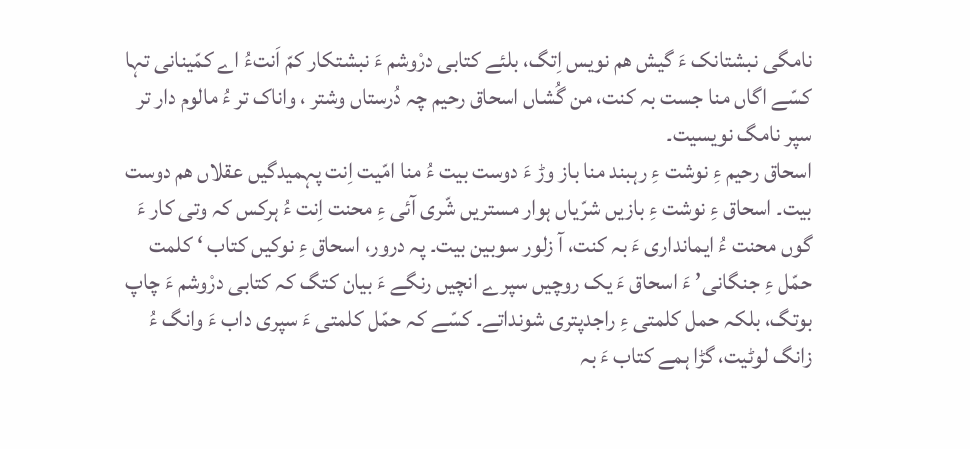نامگی نبشتانک ءَ گیش ھم نویس اِتگ، بلئے کتابی درْوشم ءَ نبشتکار کمّ اَنتءُ اے کمّینانی تہا کسّے اگاں منا جست بہ کنت، من گُشاں اسحاق رحیم چہ دُرستاں وشتر ، واناک تر ءُ مالوم دار تر سپر نامگ نویسیت۔
اسحاق رحیم ءِ نوشت ءِ رہبند منا باز وڑ ءَ دوست بیت ءُ منا امّیت اِنت پہمیدگیں عقلاں ھم دوست بیت۔ اسحاق ءِ نوشت ءِ بازیں شرّیاں ہوار مستریں شّری آئی ءِ محنت اِنت ءُ ہرکس کہ وتی کار ءَ گوں محنت ءُ ایمانداری ءَ بہ کنت، آ زلور سوبین بیت۔ پہ درور، اسحاق ءِ نوکیں کتاب ‘ کلمت حمّل ءِ جنگانی’ ءَ اسحاق ءَ یک روچیں سپرے انچیں رنگے ءَ بیان کتگ کہ کتابی درْوشم ءَ چاپ بوتگ، بلکہ حمل کلمتی ءِ راجدپتری شونداتے۔ کسّے کہ حمّل کلمتی ءَ سپری داب ءَ وانگ ءُ زانگ لوٹیت، گڑا ہمے کتاب ءَ بہ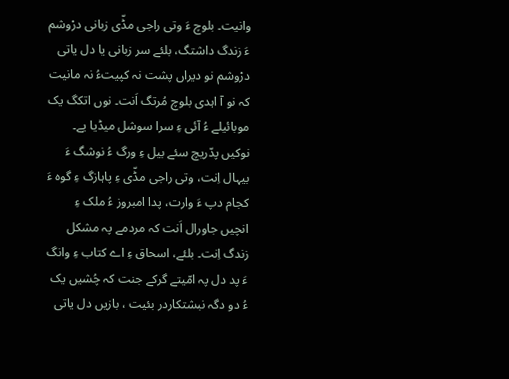وانیت۔ بلوچ ءَ وتی راجی مڈّی زبانی درْوشم ءَ زندگ داشتگ، بلئے سر زبانی یا دل یاتی درْوشم نو دیراں پشت نہ کپیتءُ نہ مانیت کہ نو آ اہدی بلوچ مُرتگ اَنت۔ نوں اتکگ یک موبائیلے ءُ آئی ءِ سرا سوشل میڈیا یے۔ نوکیں پدّریچ سئے بیل ءِ ورگ ءُ نوشگ ءَ بیہال اِنت، وتی راجی مڈّی ءِ پاہازگ ءِ گوہ ءَ کجام دپ ءَ وارت، پدا امبروز ءُ ملک ءِ انچیں جاورال اَنت کہ مردمے پہ مشکل زندگ اِنت۔ بلئے، اسحاق ءِ اے کتاب ءِ وانگ ءَ پد دل پہ امّیتے گرکے جنت کہ چُشیں یک ءُ دو دگہ نبشتکاردر بئیت ، بازیں دل یاتی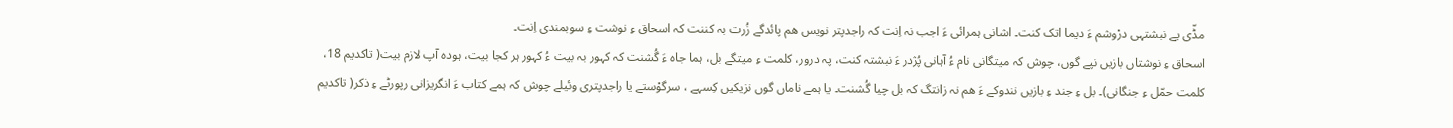مڈّی یے نبشتہی درْوشم ءَ دیما اتک کنت۔ اشانی ہمرائی ءَ اجب نہ اِنت کہ راجدپتر نویس ھم پائدگے زُرت بہ کننت کہ اسحاق ءِ نوشت ءِ سوبمندی اِنت۔
اسحاق ءِ نوشتاں بازیں نپے گوں، چوش کہ میتگانی نام ءُ آہانی پُژدر ءَ نبشتہ کنت، پہ درور، کلمت ءِ میتگے بل، ہما جاہ ءَ گُشنت کہ کہور بہ بیت ءُ کہور ہر کجا بیت، ہودہ آپ لازم بیت( تاکدیم 18، کلمت حمّل ءِ جنگانی)۔ بل ءِ جند ءِ بازیں نندوکے ءَ ھم نہ زانتگ کہ بل چیا گُشنت۔ یا ہمے ناماں گوں نزیکیں کِسہے ، سرگوْستے یا راجدپتری وئیلے چوش کہ ہمے کتاب ءَ انگریزانی رپورٹے ءِ ذکر( تاکدیم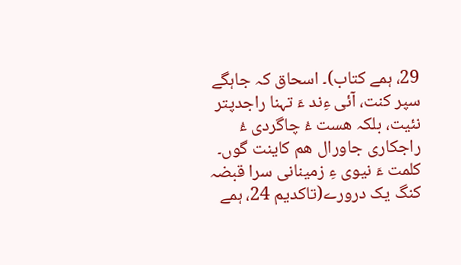29، ہمے کتاب)۔ اسحاق کہ جاہگے سپر کنت، آئی ءِند ءَ تہنا راجدپتر نئیت، بلکہ ھست ءُ چاگردی ءُ راجکاری جاورال ھم کاینت گوں۔ کلمت ءَ نیوی ءِ زمینانی سرا قبضہ کنگ یک درورے(تاکدیم 24، ہمے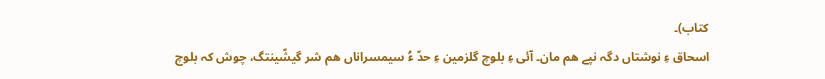کتاب)۔
اسحاق ءِ نوشتاں دگہ نپے ھم مان۔ آئی ءِ بلوچ گلزمین ءِ حدّ ءُ سیمسراناں ھم شر گیشّینتگ، چوش کہ بلوچ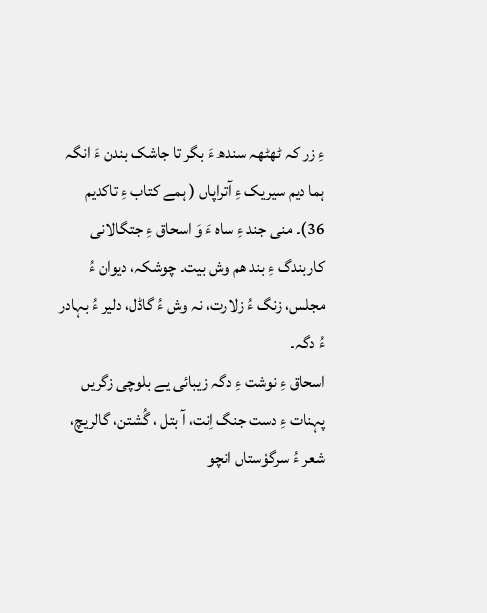ءِ زر کہ ٹھٹھہ سندھ ءَ بگر تا جاشک بندن ءَ انگہ ہما دیم سیریک ءِ آتراپاں ( ہمے کتاب ءِ تاکدیم 36)۔ منی جند ءِ ساہ ءَ وَ اسحاق ءِ جتگالانی کاربندگ ءِ بند ھم وش بیت۔ چوشکہ، دیوان ءُ مجلس، زنگ ءُ زلارت، نہ وش ءُ گاڈل، دلیر ءُ بہادر ءُ دگہ۔
اسحاق ءِ نوشت ءِ دگہ زیبائی یے بلوچی زگریں پہنات ءِ دست جنگ اِنت، آ بتل ، گُشتن، گالریچ، شعر ءُ سرگوْستاں انچو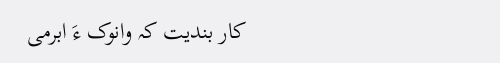کار بندیت کہ وانوک ءَ ابرمی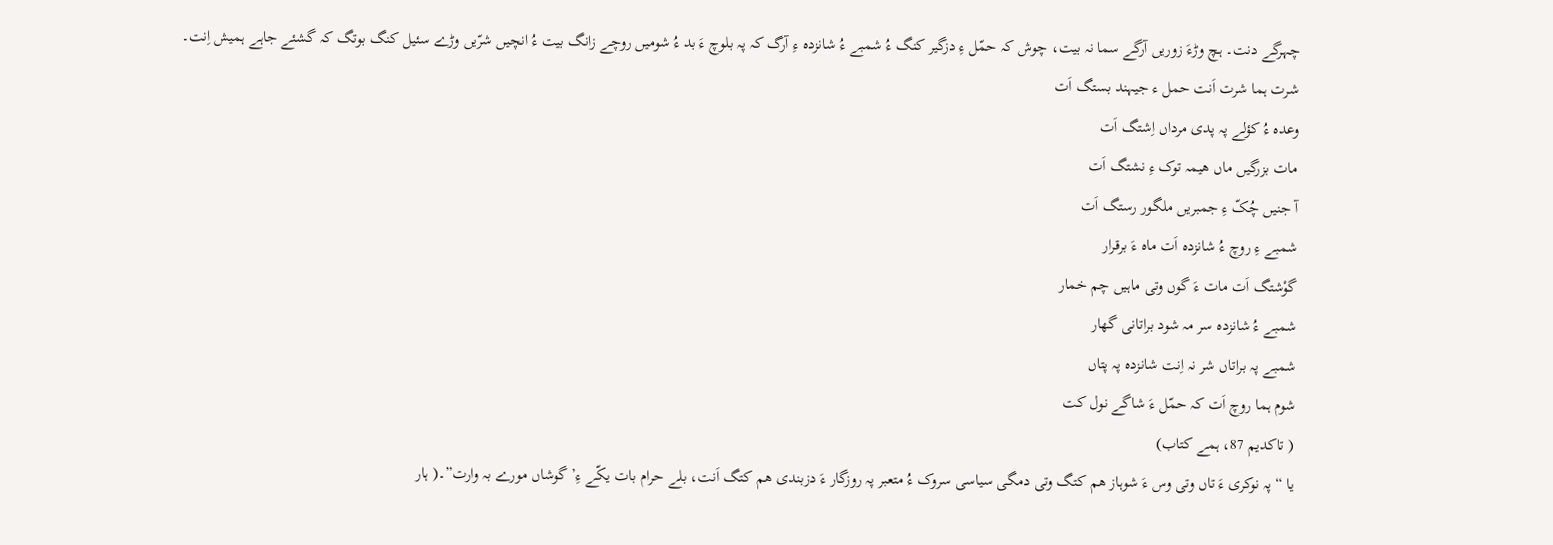چہرگے دنت۔ ہچ وڑءَ زوریں آرگے سما نہ بیت، چوش کہ حمّل ءِ دزگیر کنگ ءُ شمبے ءُ شانزدہ ءِ آرگ کہ پہ بلوچ ءَ بد ءُ شومیں روچے زانگ بیت ءُ انچیں شرّیں وڑے سئیل کنگ بوتگ کہ گشئے جاہے ہمیش اِنت۔
شرت ہما شرت اَنت حمل ء جیہند بستگ اَت
وعدہ ءُ کؤلے پہ پدی مرداں اِشتگ اَت
مات بزرگیں ماں ھیمہ توک ءِ نشتگ اَت
آ جنیں چُکّ ءِ جمبریں ملگور رستگ اَت
شمبے ءِ روچ ءُ شانزدہ اَت ماہ ءَ برقرار
گوْشتگ اَت مات ءَ گوں وتی ماہیں چم خمار
شمبے ءُ شانزدہ سر مہ شود براتانی گھار
شمبے پہ براتاں شر نہ اِنت شانزدہ پہ پتاں
شوم ہما روچ اَت کہ حمّل ءَ شاگے نول کت
( تاکدیم 87، ہمے کتاب)
یا “پہ نوکری ءَ تاں وتی وس ءَ شوہاز ھم کتگ وتی دمگی سیاسی سروک ءُ متعبر پہ روزگار ءَ دزبندی ھم کتگ اَنت، بلے حرام بات یکّے ءِ’ گوشاں مورے بہ وارت”۔( ہار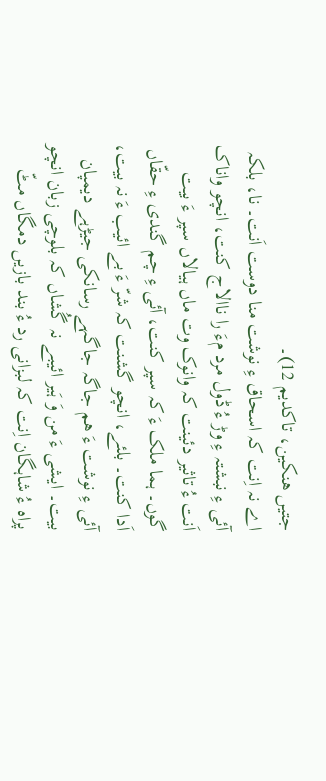جتیں ھنکین، تاکدیم 12)۔
اے نہ اِنت کہ اسحاق ءِ نوشت منا دوست اَنت۔ نا، بلکہ آئی ءِ نبشتہ ءِ وڑ ءُ ڈول مرد مءَ را ناالاج کنت، انچو واناک اَنت ءُ تاثیر دئینت کہ وانوک وت ماں ہیالاں سپر ءَ بیت گوں۔ ہما ملک ءَ کہ سپر کنت، آئی ءِ چم گندی ءِ حقّاں اَدا کنت۔ بلئے، انچو گشنت کہ شرّ ءَ بے ائیب ءَ نہ بیت، آئی ءِ نوشت ءَ ھم جاگہ جاگہے رسانکی جیڑہے دیمپان بیت۔ ایشی ءَ من وَ ہَیر ائیبے نہ گُشاں کہ بلوچی زبان انچو پراہ ءُ شاہگان اِنت کہ لبزانی رد ءُ بند بازیں دمگاں مٹّ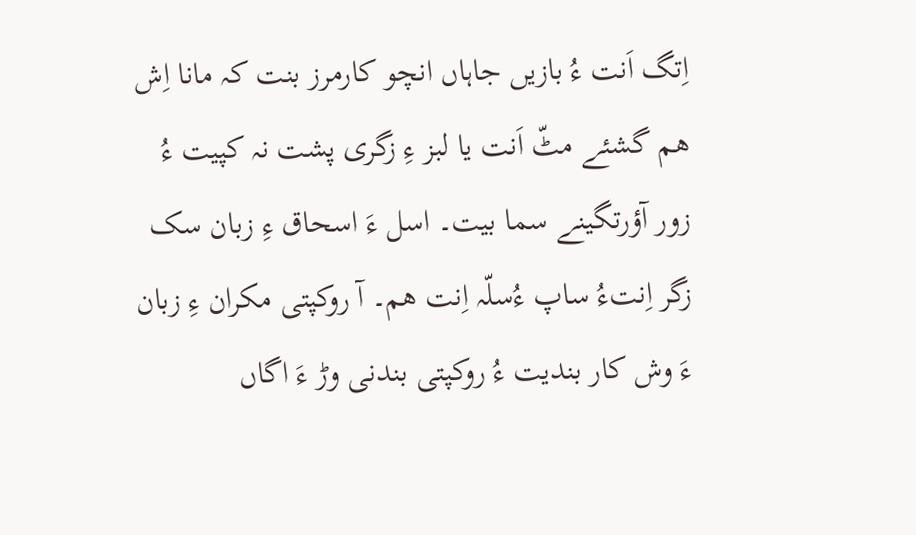اِتگ اَنت ءُ بازیں جاہاں انچو کارمرز بنت کہ مانا اِش ھم گشئے مٹّ اَنت یا لبز ءِ زگری پشت نہ کپیت ءُ زور آؤرتگینے سما بیت۔ اسل ءَ اسحاق ءِ زبان سک زگر اِنتءُ ساپ ءُسلّہ اِنت ھم۔ آ روکپتی مکران ءِ زبان ءَ وش کار بندیت ءُ روکپتی بندنی وڑ ءَ اگاں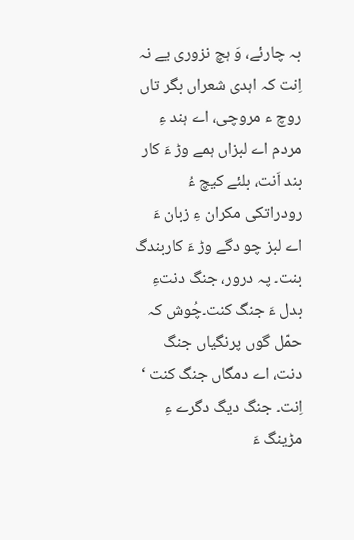بہ چارئے، وَ ہچ نزوری یے نہ اِنت کہ اہدی شعراں بگر تاں روچ ء مروچی، اے ہند ءِ مردم اے لبزاں ہمے وڑ ءَ کار بند اَنت، بلئے کیچ ءُ رودراتکی مکران ءِ زبان ءَ اے لبز چو دگے وڑ ءَ کاربندگ بنت۔ پہ درور، جنگ دنتءِ بدل ءَ جنگ کنت۔چُوش کہ حمّل گوں پرنگیاں جنگ دنت، اے دمگاں جنگ کنت ‘ اِنت۔ جنگ دیگ دگرے ءِ مڑینگ ءَ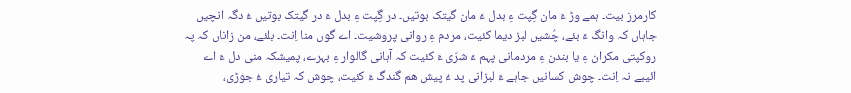کارمرز بیت۔ ہمے وڑ ءَ مان گِپت ءِ بدل ءَ مان گیتک بوتیں۔ در گِپت ءِ بدل ءَ در گیتک بوتیں ءُ دگہ انچیں جاہاں کہ وانگ ءَ بئے، چُشیں لبز دیما کئیت، مردم ءِ روانی پروشیت۔ اے گوں منا اِنت۔ بلئے، من زاناں کہ پہ روکپتی مکران ءِ یا بندن ءِ مردمانی پہم ءَ شرّی ءَ کئیت کہ آہانی گالوار ءِ بہرے، پمیشکہ منی دل ءَ اے ائیبے نہ اِنت۔ چوش کسانیں جاہے ءَ لبزانی پد ءُ پیش ھم گندگ ءَ کئیت، چوش کہ تیاری ءُ جوڑی،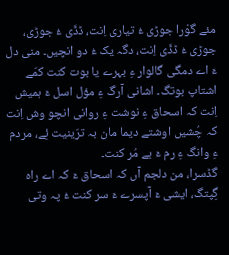مئے گوْرا جوڑی ءُ تیاری اِنت، ڈڈّی ءُ جوڑی، جوڑی ءُ ڈڈّی اِنت، دگہ یک ءُ دو انچیں۔ منی دل ءَ اے دمگی گالوار ءِ بہرے یا بوت کنت کمّے اشتاپ بوتگ۔ اشانی آرگ ءِ مؤل اسل ءَ ہمیش اِنت کہ اسحاق ءِ نوشت ءِ روانی انچو وش اِنت کہ چُشیں اوشتے دیما مان بہ ترّینیت ئِے، مردم ءِ وانگ ءِ رم ءَ بے مُر کنت۔
گڈسرا، من دلجم آں کہ اسحاق ءَ کہ اے راہ گِپتگ، ایشی ءَ آپسرے ءَ سر کنت ءُ پہ وتی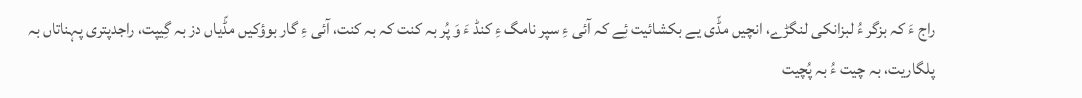راج ءَ کہ بزگر ءُ لبزانکی لنگڑے، انچیں مڈّی یے بکشائیت ئِے کہ آئی ءِ سپر نامگ ءِ کنڈ ءَ وَ پُر بہ کنت کہ بہ کنت، آئی ءِ گار بوؤکیں مڈّیاں دز بہ گِیپت، راجدپتری پہناتاں بہ پلگاریت، بہ چیت ءُ بہ پُچیت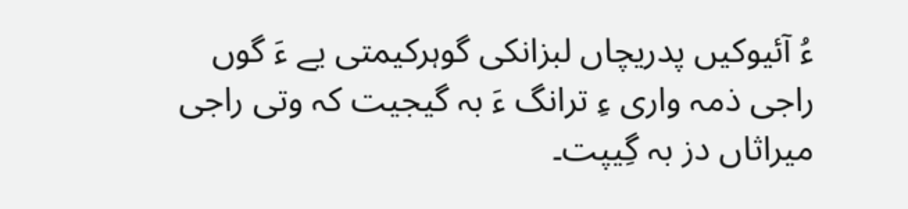ءُ آئیوکیں پدریچاں لبزانکی گوہرکیمتی یے ءَ گوں راجی ذمہ واری ءِ ترانگ ءَ بہ گیجیت کہ وتی راجی میراثاں دز بہ گِیپت۔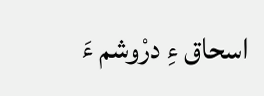اسحاق ءِ درْوشم ءَ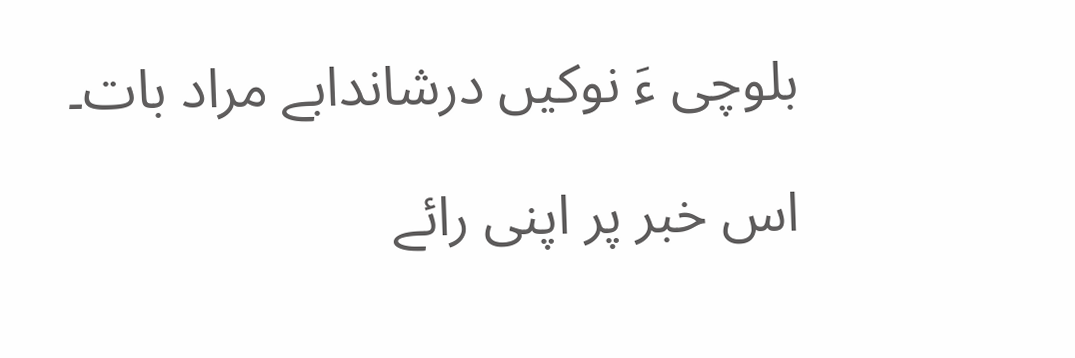بلوچی ءَ نوکیں درشاندابے مراد بات۔

اس خبر پر اپنی رائے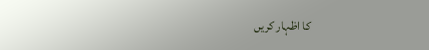کا اظہار کریں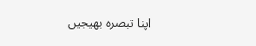اپنا تبصرہ بھیجیں